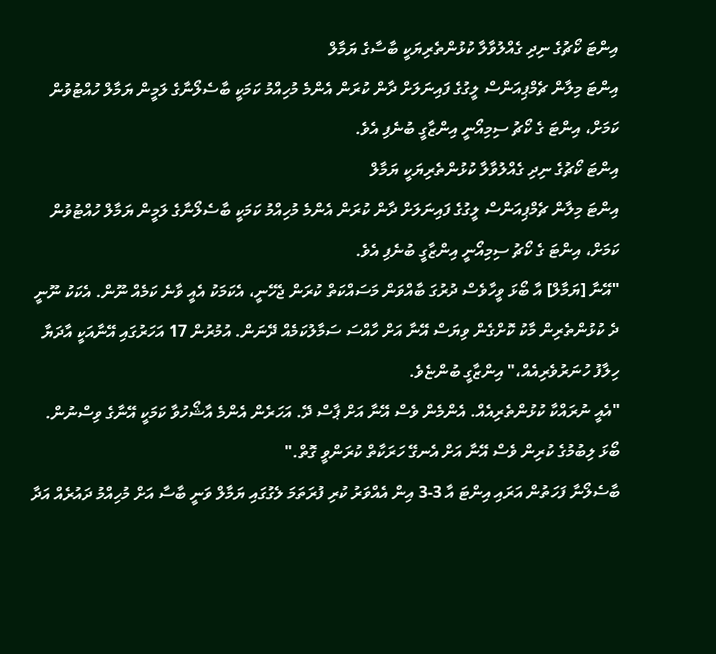އިންޓަ ކޯޗުގެ ނިދި ގެއްލުވާލާ ކުޅުންތެރިޔަކީ ބާސާގެ ޔަމާލް
އިންޓަ މިލާން ޗެމްޕިއަންސް ލީގުގެ ފައިނަލަށް ދާން ކުރަން އެންމެ މުހިއްމު ކަމަކީ ބާސެލޯނާގެ ލަމީން ޔަމާލް ހުއްޓުވުން ކަމަށް، އިންޓަ ގެ ކޯޗު ސިމިއޯނީ އިންޒާގީ ބުނެފި އެވެ.
އިންޓަ ކޯޗުގެ ނިދި ގެއްލުވާލާ ކުޅުންތެރިޔަކީ ޔަމާލް
އިންޓަ މިލާން ޗެމްޕިއަންސް ލީގުގެ ފައިނަލަށް ދާން ކުރަން އެންމެ މުހިއްމު ކަމަކީ ބާސެލޯނާގެ ލަމީން ޔަމާލް ހުއްޓުވުން ކަމަށް، އިންޓަ ގެ ކޯޗު ސިމިއޯނީ އިންޒާގީ ބުނެފި އެވެ.
"އޭނާ [ޔަމާލް] އާ ބޯޅަ ވީހާވެސް ދުރުގަ ބާއްވަން މަސައްކަތް ކުރަން ޖެހޭނީ، އެކަމަކު އެއީ ވާނެ ކަމެއް ނޫން. އެކަކު ނޫނީ ދެ ކުޅުންތެރިން މާކު ކޮށްގެން ވިޔަސް އޭނާ އަށް ހާއްސަ ސަމާލުކަމެއް ދޭނަން. އުމުރުން 17 އަހަރުގައި އޭނާއަކީ އާދަޔާ ހިލާފު ހުނަރުވެރިއެއް،" އިންޒާގީ ބުންޏެވެ.
"އެއީ ނުރައްކާ ކުޅުންތެރިއެއް. އެންމެން ވެސް އޭނާ އަށް ޕާސް ދޭ. އަހަރެން އެންމެ އާޝޯހުވާ ކަމަކީ އޭނާގެ ވިސްނުން. ބޯޅަ ލިބުމުގެ ކުރިން ވެސް އޭނާ އަށް އެނގޭ ހަރަކާތް ކުރަންވީ ގޮތް."
ބާސެލޯނާ ފަހަތުން އަރައި އިންޓަ އާ 3-3 އިން އެއްވަރު ކުރި ފުރަތަމަ ލެގުގައި ޔަމާލް ވަނީ ބާސާ އަށް މުހިއްމު ދައުރެއް އަދާ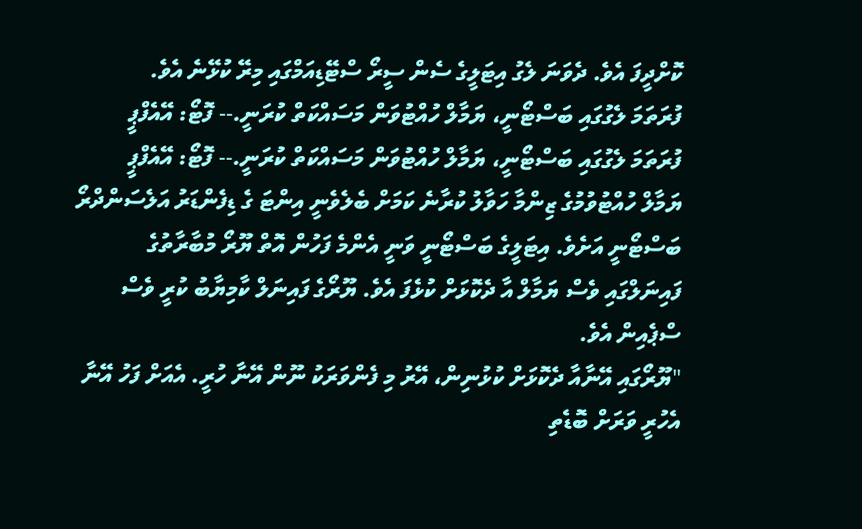ކޮށްދީފަ އެވެ. ދެވަނަ ލެގު އިޓަލީގެ ސެން ސީރޯ ސްޓޭޑިއަމްގައި މިރޭ ކުޅޭނެ އެވެ.
ފުރަތަމަ ލެގުގައި ބަސްޓޯނީ، ޔަމާލް ހުއްޓުވަން މަސައްކަތް ކުރަނީ.-- ފޮޓޯ: އޭއެފްޕީ
ފުރަތަމަ ލެގުގައި ބަސްޓޯނީ، ޔަމާލް ހުއްޓުވަން މަސައްކަތް ކުރަނީ.-- ފޮޓޯ: އޭއެފްޕީ
ޔަމާލް ހުއްޓުވުމުގެ ޒިންމާ ހަވާލު ކުރާނެ ކަމަށް ބެލެވެނީ އިންޓަ ގެ ޑިފެންޑަރު އަލެސަންދްރޯ ބަސްޓޯނީ އަށެވެ. އިޓަލީގެ ބަސްޓޯނީ ވަނީ އެންމެ ފަހުން އޮތް ޔޫރޯ މުބާރާތުގެ ފައިނަލްގައި ވެސް ޔަމާލް އާ ދެކޮޅަށް ކުޅެފަ އެވެ. ޔޫރޯގެ ފައިނަލް ކާމިޔާބު ކުރީ ވެސް ސްޕެއިން އެވެ.
"ޔޫރޯގައި އޭނާއާ ދެކޮޅަށް ކުޅުނިން، އޭރު މި ފެންވަރަކު ނޫން އޭނާ ހުރީ. އެއަށް ފަހު އޭނާ އެހުރީ ވަރަށް ބޮޑެތި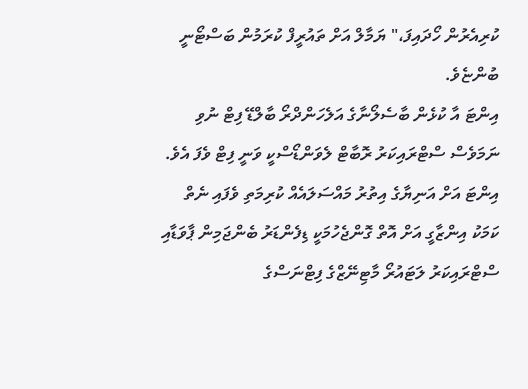ކުރިއެރުން ހޯދައިފަ،" ޔަމާލް އަށް ތައުރީފް ކުރަމުން ބަސްޓޯނީ ބުންޏެވެ.
އިންޓަ އާ ކުޅެން ބާސެލޯނާގެ އަލެހަންދްރޯ ބާލްޑޭ ފިޓް ނުވި ނަމަވެސް ސްޓްރައިކަރު ރޮބާޓް ލެވަންޑޯސްކީ ވަނީ ފިޓް ވެފަ އެވެ.
އިންޓަ އަށް އަނިޔާގެ އިތުރު މައްސަލައެއް ކުރިމަތި ވެފައި ނެތް ކަމަކު އިންޒާގީ އަށް އޮތް ގޮންޖެހުމަކީ ޑިފެންޑަރު ބެންޖަމިން ޕާވަޑާއި ސްޓްރައިކަރު ލަޓައުރޯ މާޓިނޭޒްގެ ފިޓްނަސްގެ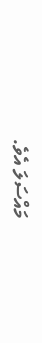މައްސަލަ އެވެ.